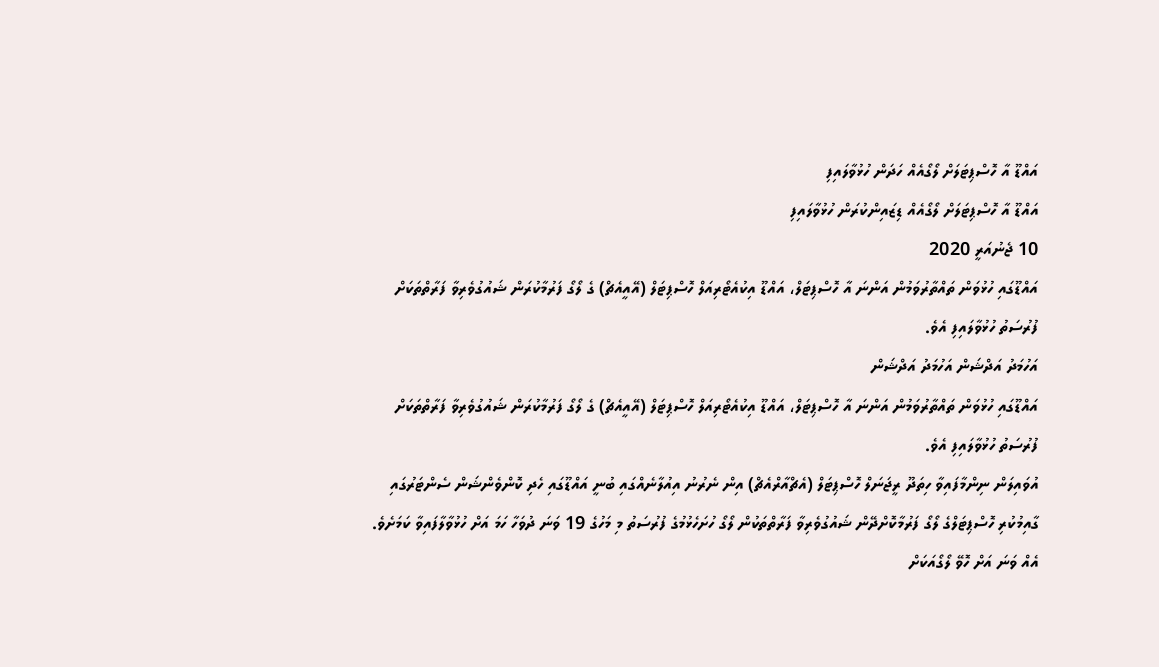އައްޑޫ އާ ހޮސްޕިޓަލަށް ލޯގޯއެއް ހަދަން ހުޅުވާލައިފި
އައްޑޫ އާ ހޮސްޕިޓަލަށް ލޯގޯއެއް ޑިޒައިންކުރަން ހުޅުވާލައިފި
10 ޖެނުއަރީ 2020
އައްޑޫގައި ހުޅުވަން ތައްތާރުވަމުން އަންނަ އާ ހޮސްޕިޓަލް، އައްޑޫ އިކުއެޓޯރިއަލް ހޮސްޕިޓަލް (އޭއީއެޗް) ގެ ލޯގޯ ފަރުމާކުރަން ޝައުގުވެރިވާ ފަރާތްތަކަށް ފުރުސަތު ހުޅުވާލައިފި އެވެ.
އަހުމަދު އަދްޝަން އަހުމަދު އަދްޝަން
އައްޑޫގައި ހުޅުވަން ތައްތާރުވަމުން އަންނަ އާ ހޮސްޕިޓަލް، އައްޑޫ އިކުއެޓޯރިއަލް ހޮސްޕިޓަލް (އޭއީއެޗް) ގެ ލޯގޯ ފަރުމާކުރަން ޝައުގުވެރިވާ ފަރާތްތަކަށް ފުރުސަތު ހުޅުވާލައިފި އެވެ.
އުވައިލަން ނިންމާފައިވާ ހިތަދޫ ރީޖަނަލް ހޮސްޕިޓަލް (އެޗްއާރްއެޗް) އިން ނެރުނު އިއުލާނެއްގައި ބުނީ އައްޑޫގައި ހެދި ކޮންވެންޝަން ސެންޓަރުގައި ގާއިމުކުރި ހޮސްޕިޓަލްގެ ލޯގޯ ފަރުމާކޮށްދޭން ޝައުގުވެރިވާ ފަރާތްތަކުން ލޯގޯ ހުށަހެޅުމުގެ ފުރުސަތު މި މަހުގެ 19 ވަނަ ދުވަހާ ހަމަ އަށް ހުޅުވާލާފައިވާ ކަމަށެވެ.
އެއް ވަނަ އަށް ހޮވޭ ލޯގޯއަކަށް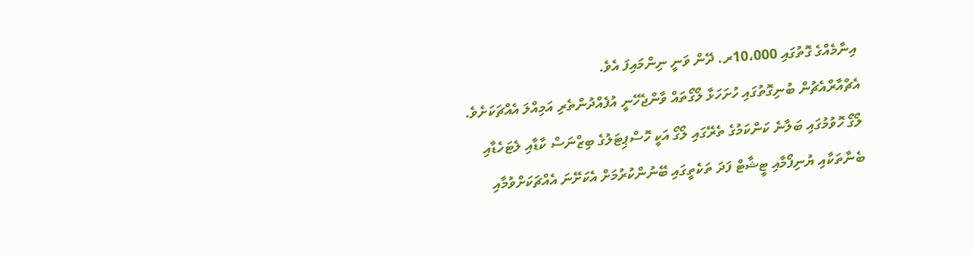އިނާމެއްގެ ގޮތުގައި 10،000ރ. ދޭން ވަނީ ނިންމައިފަ އެވެ.
އެޗްއާރްއެޗުން ބުނިގޮތުގައި ހުށަހަޅާ ލޯގޯތައް ވާންޖެހޭނީ އުފެއްދުންތެރި އަމިއްލަ އެއްޗަކަށެވެ. ލޯގޯ ހޮވުމުގައި ބަލާނެ ކަންކަމުގެ ތެރޭގައި ލޯގޯ އަކީ ހޮސްޕިޓަލުގެ ބިޒްނަސް ކާޑާއި ލެޓަހެޑާއި ބެނާތަކާއި ޔުނިފޯމާއި ޓީޝާޓް ފަދަ ތަކެތީގައި ބޭނުންކުރުމަށް އެކަށޭނަ އެއްޗަކަށްވުމާއި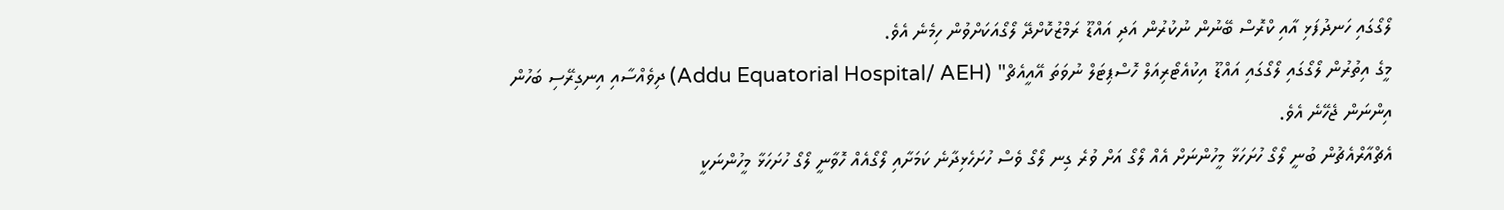ލޯގޯގައި ހަނދުފަޅި އާއި ކްރޮސް ބޭނުން ނުކުރުން އަދި އައްޑޫ ރަމްޒުކޮށްދޭ ލޯގޯއަކަށްވުން ހިމެނެ އެވެ.
މީގެ އިތުރުން ލޯގޯގައި ލޯގޯގައި އައްޑޫ އިކުއެޓޯރިއަލް ހޮސްޕިޓަލް ނުވަތަ އޭއީއެޗް" (Addu Equatorial Hospital/ AEH) ދިވެއްސާއި އިނގިރޭސި ބަހުން އިންނަން ޖެހޭނެ އެވެ.
އެޗްއާރްއެޗުން ބުނީ ލޯގޯ ހުށަހަޅާ މީހުންނަށް އެއް ލޯގޯ އަށް ވުރެ ގިނ ލޯގޯ ވެސް ހުށަހެޅިދާނެ ކަމަށާއި ލޯގޯއެއް ހޮވާނީ ލޯގޯ ހުށަހަޅާ މީހުންނަކީ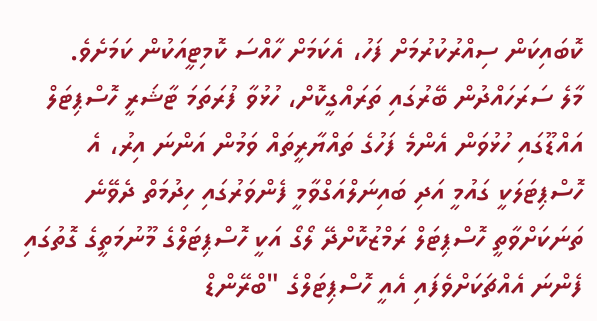ކޮބައިކަން ސިއްރުކުރުމަށް ފަހު، އެކަމަށް ހާއްސަ ކޮމިޓީއަކުން ކަމަށެވެ.
މާލެ ސަރަހައްދުން ބޭރުގައި ތަރައްގީކޮށް، ހުޅުވާ ފުރަތަމަ ޓާޝަރީ ހޮސްޕިޓަލް އައްޑޫގައި ހުޅުވަން އެންމެ ފަހުގެ ތައްޔާރީތައް ވަމުން އަންނަ އިރު، އެ ހޮސްޕިޓަލަކީ ގައުމީ އަދި ބައިނަލްއަގްވާމީ ފެންވަރުގައި ހިދުމަތް ދެވޭނެ ތަނަކަށްވާތީ ހޮސްޕިޓަލް ރަމްޒުކޮށްދޭ ލޯގޯ އަކީ ހޮސްޕިޓަލްގެ މޫނުމަތީގެ ގޮތުގައި ފެންނަ އެއްޗަކަށްވެފައި އެއީ ހޮސްޕިޓަލްގެ "ބްރޭންޑް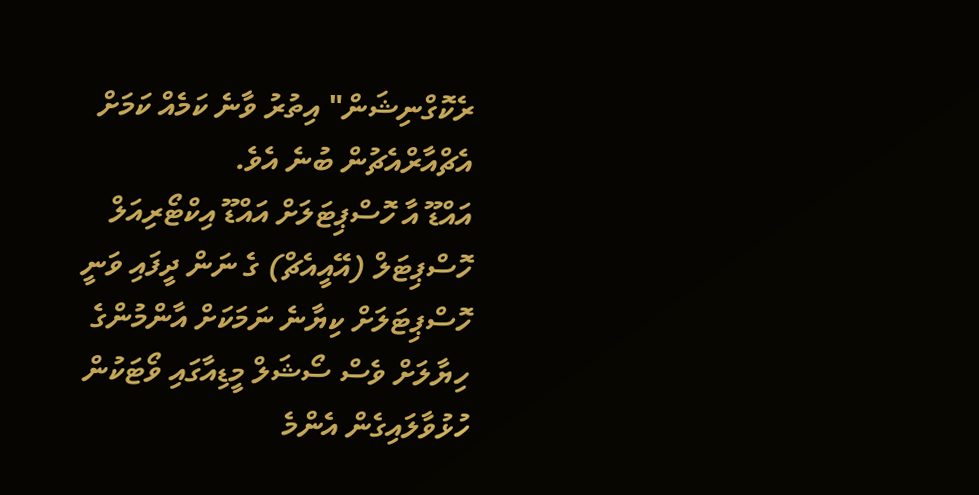ރެކޮގްނިޝަން" އިތުރު ވާނެ ކަމެއް ކަމަށް އެޗްއާރްއެޗުން ބުނެ އެވެ.
އައްޑޫ އާ ހޮސްޕިޓަލަށް އައްޑޫ އިކްޓޯރިއަލް ހޮސްޕިޓަލް (އޭއީއެޗް) ގެ ނަން ދީފައި ވަނީ ހޮސްޕިޓަލަށް ކިޔާނެ ނަމަކަށް އާންމުންގެ ހިޔާލަށް ވެސް ސޯޝަލް މީޑިއާގައި ވޯޓަކުން ހުޅުވާލައިގެން އެންމެ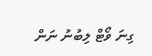ގިނަ ވޯޓް ލިބުނު ނަން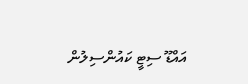އައްޑޫ ސިޓީ ކައުންސިލުން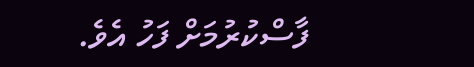ފާސްކުރުމަށް ފަހު އެވެ.